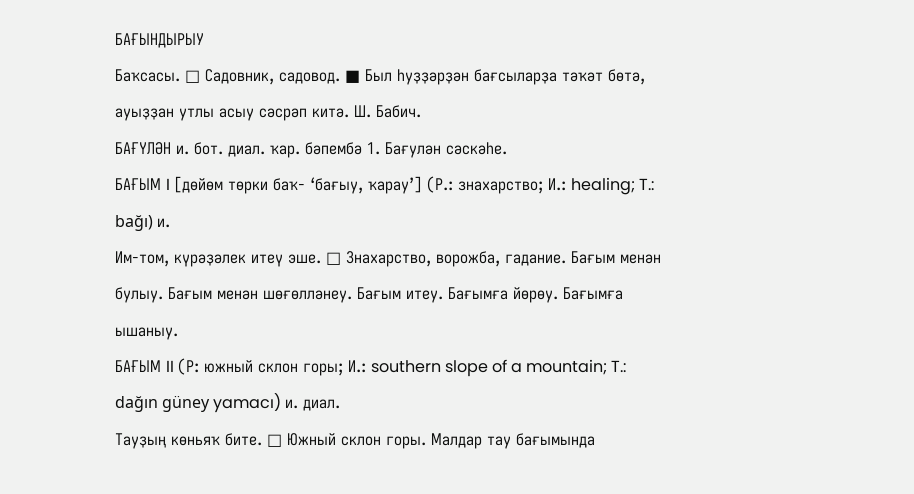БАҒЫНДЫРЫУ
Баҡсасы. □ Садовник, садовод. ■ Был һуҙҙәрҙән бағсыларҙа тәҡәт бөтә, ауыҙҙан утлы асыу сәсрәп китә. Ш. Бабич.
БАҒҮЛӘН и. бот. диал. ҡар. бәпембә 1. Бағулән сәскәһе.
БАҒЫМ I [дөйөм төрки баҡ- ‘бағыу, ҡарау’] (Р.: знахарство; И.: healing; T.: bağı) и.
Им-том, күрәҙәлек итеү эше. □ Знахарство, ворожба, гадание. Бағым менән булыу. Бағым менән шөғөлләнеу. Бағым итеу. Бағымға йөрөу. Бағымға ышаныу.
БАҒЫМ II (Р: южный склон горы; И.: southern slope of a mountain; T.: dağın güney yamacı) и. диал.
Тауҙың көньяҡ бите. □ Южный склон горы. Малдар тау бағымында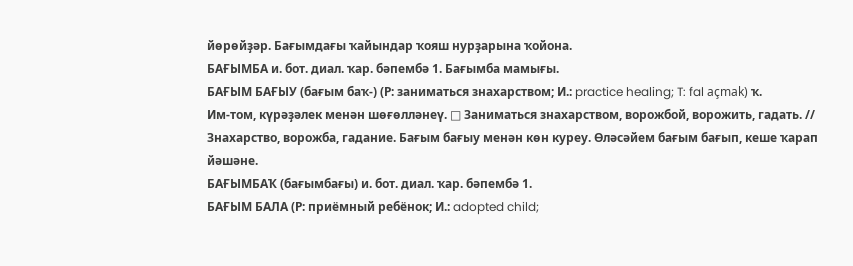йөрөйҙәр. Бағымдағы ҡайындар ҡояш нурҙарына ҡойона.
БАҒЫМБА и. бот. диал. ҡар. бәпембә 1. Бағымба мамығы.
БАҒЫМ БАҒЫУ (бағым баҡ-) (Р: заниматься знахарством; И.: practice healing; T: fal açmak) ҡ.
Им-том, күрәҙәлек менән шөғөлләнеү. □ Заниматься знахарством, ворожбой, ворожить, гадать. // Знахарство, ворожба, гадание. Бағым бағыу менән көн куреу. Өләсәйем бағым бағып, кеше ҡарап йәшәне.
БАҒЫМБАҠ (бағымбағы) и. бот. диал. ҡар. бәпембә 1.
БАҒЫМ БАЛА (Р: приёмный ребёнок; И.: adopted child;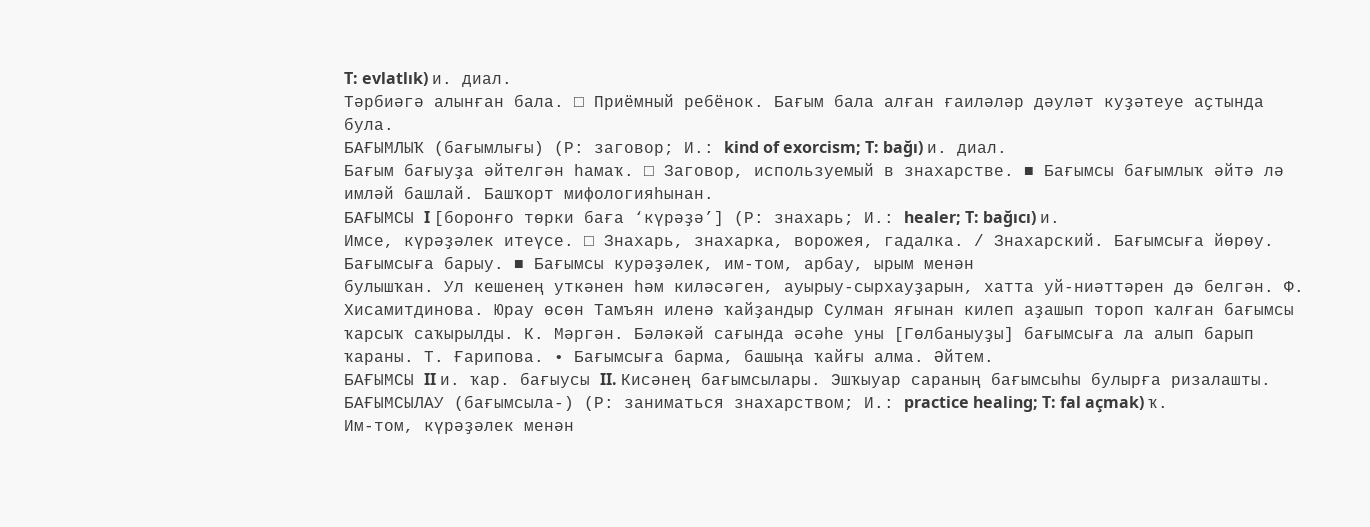T: evlatlık) и. диал.
Тәрбиәгә алынған бала. □ Приёмный ребёнок. Бағым бала алған ғаиләләр дәуләт куҙәтеуе аҫтында була.
БАҒЫМЛЫҠ (бағымлығы) (Р: заговор; И.: kind of exorcism; T: bağı) и. диал.
Бағым бағыуҙа әйтелгән һамаҡ. □ Заговор, используемый в знахарстве. ■ Бағымсы бағымлыҡ әйтә лә имләй башлай. Башҡорт мифологияһынан.
БАҒЫМСЫ I [боронғо төрки баға ‘күрәҙә’] (Р: знахарь; И.: healer; T: bağıcı) и.
Имсе, күрәҙәлек итеүсе. □ Знахарь, знахарка, ворожея, гадалка. / Знахарский. Бағымсыға йөрөу. Бағымсыға барыу. ■ Бағымсы курәҙәлек, им-том, арбау, ырым менән
булышҡан. Ул кешенең уткәнен һәм киләсәген, ауырыу-сырхауҙарын, хатта уй-ниәттәрен дә белгән. Ф. Хисамитдинова. Юрау өсөн Тамъян иленә ҡайҙандыр Сулман яғынан килеп аҙашып тороп ҡалған бағымсы ҡарсыҡ саҡырылды. К. Мәргән. Бәләкәй сағында әсәһе уны [Гөлбаныуҙы] бағымсыға ла алып барып ҡараны. Т. Ғарипова. • Бағымсыға барма, башыңа ҡайғы алма. Әйтем.
БАҒЫМСЫ II и. ҡар. бағыусы II. Кисәнең бағымсылары. Эшҡыуар сараның бағымсыһы булырға ризалашты.
БАҒЫМСЫЛАУ (бағымсыла-) (Р: заниматься знахарством; И.: practice healing; T: fal açmak) ҡ.
Им-том, күрәҙәлек менән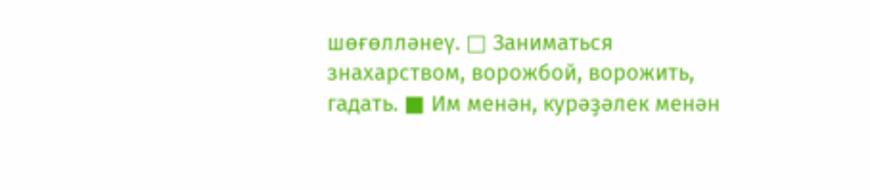шөғөлләнеү. □ Заниматься знахарством, ворожбой, ворожить, гадать. ■ Им менән, курәҙәлек менән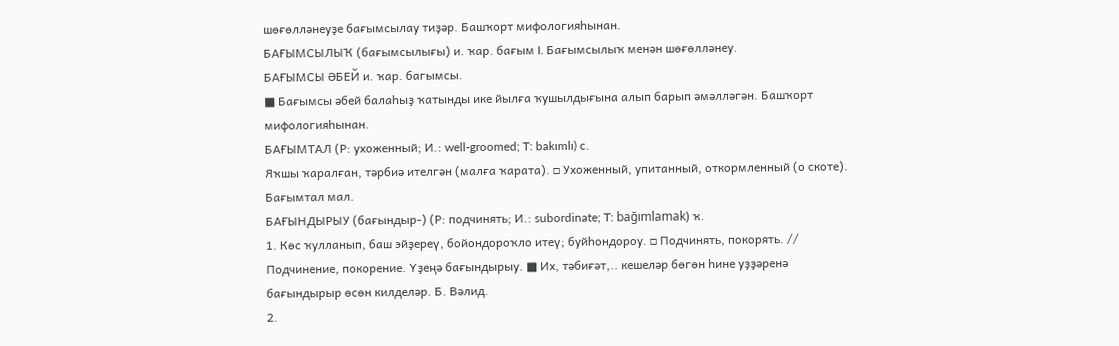шөғөлләнеуҙе бағымсылау тиҙәр. Башҡорт мифологияһынан.
БАҒЫМСЫЛЫҠ (бағымсылығы) и. ҡар. бағым I. Бағымсылыҡ менән шөғөлләнеу.
БАҒЫМСЫ ӘБЕЙ и. ҡар. багымсы.
■ Бағымсы әбей балаһыҙ ҡатынды ике йылға ҡушылдығына алып барып әмәлләгән. Башҡорт мифологияһынан.
БАҒЫМТАЛ (Р: ухоженный; И.: well-groomed; T: bakımlı) с.
Яҡшы ҡаралған, тәрбиә ителгән (малға ҡарата). □ Ухоженный, упитанный, откормленный (о скоте). Бағымтал мал.
БАҒЫНДЫРЫУ (бағындыр-) (Р: подчинять; И.: subordinate; T: bağımlamak) ҡ.
1. Көс ҡулланып, баш эйҙереү, бойондороҡло итеү; буйһондороу. □ Подчинять, покорять. // Подчинение, покорение. Үҙеңә бағындырыу. ■ Их, тәбиғәт,.. кешеләр бөгөн һине уҙҙәренә бағындырыр өсөн килделәр. Б. Вәлид.
2.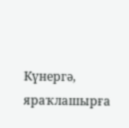Күнергә, яраҡлашырға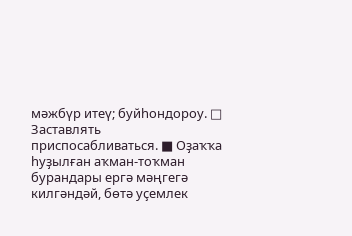мәжбүр итеү; буйһондороу. □ Заставлять приспосабливаться. ■ Оҙаҡҡа һуҙылған аҡман-тоҡман бурандары ергә мәңгегә килгәндәй, бөтә уҫемлек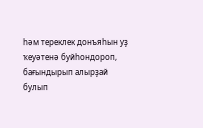һәм тереклек донъяһын уҙ ҡеуәтенә буйһондороп, бағындырып алырҙай булып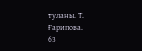туланы. Т. Ғарипова.
63